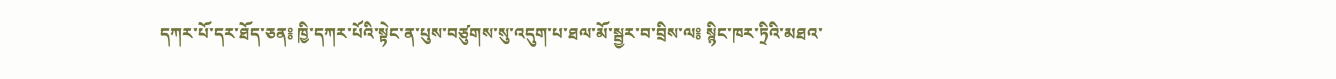དཀར་པོ་དར་ཐོད་ཅན༔ ཁྱི་དཀར་པོའི་སྟེང་ན་པུས་བཙུགས་སུ་འདུག་པ་ཐལ་མོ་སྦྱར་བ་བྲིས་ལ༔ སྙིང་ཁར་ཏྲིའི་མཐའ་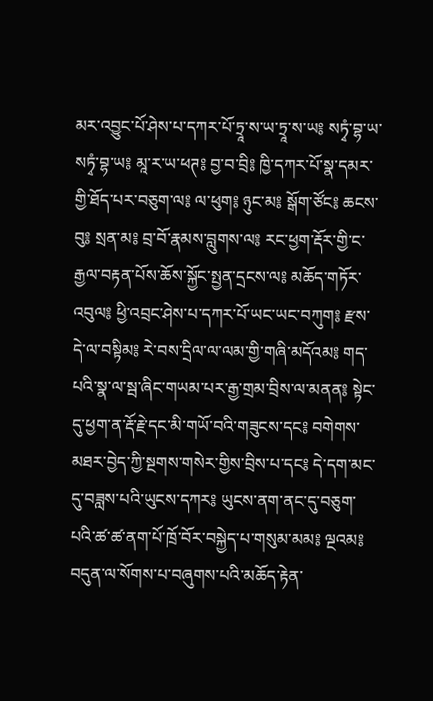མར་འབྱུང་པོ་ཤེས་པ་དཀར་པོ་ཏྲཱ་ས་ཡ་ཏྲཱ་ས་ཡ༔ སཏྭཾ་བྷ་ཡ་སཏྭཾ་བྷ་ཡ༔ མཱ་ར་ཡ་ཕཊ༔ བྱ་བ་བྲི༔ ཁྱི་དཀར་པོ་སྣ་དམར་གྱི་ཐོད་པར་བཅུག་ལ༔ ལ་ཕུག༔ ཉུང་མ༔ སྒོག་ཙོང༔ ཆངས་བུ༔ སྲན་མ༔ བྲ་བོ་རྣམས་བླུགས་ལ༔ རང་ཕྱག་རྡོར་གྱི་ང་རྒྱལ་བརྟན་པོས་ཆོས་སྐྱོང་སྤྱན་དྲངས་ལ༔ མཆོད་གཏོར་འབུལ༔ ཕྱི་འབྲང་ཤེས་པ་དཀར་པོ་ཡང་ཡང་བཀུག༔ རྫས་དེ་ལ་བསྟིམ༔ རེ་བས་དྲིལ་ལ་ལམ་གྱི་གཞི་མདོའམ༔ གད་པའི་སྣ་ལ་སྦ་ཞིང་གཡམ་པར་རྒྱ་གྲམ་བྲིས་ལ་མནན༔ སྟེང་དུ་ཕྱག་ན་རྡོ་རྗེ་དང་མི་གཡོ་བའི་གཟུངས་དང༔ བགེགས་མཐར་བྱེད་ཀྱི་སྔགས་གསེར་གྱིས་བྲིས་པ་དང༔ དེ་དག་མང་དུ་བཟླས་པའི་ཡུངས་དཀར༔ ཡུངས་ནག་ནང་དུ་བཅུག་པའི་ཚ་ཚ་ནག་པོ་ཁྲོ་བོར་བསྐྱེད་པ་གསུམ་མམ༔ ལྔའམ༔ བདུན་ལ་སོགས་པ་བཞུགས་པའི་མཆོད་རྟེན་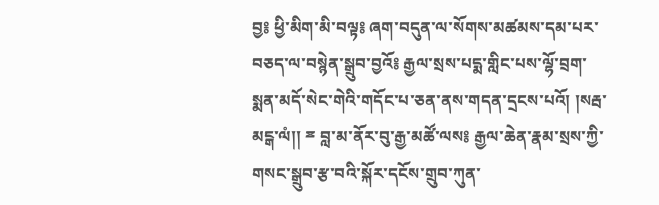བྱ༔ ཕྱི་མིག་མི་བལྟ༔ ཞག་བདུན་ལ་སོགས་མཚམས་དམ་པར་བཅད་ལ་བསྙེན་སྒྲུབ་བྱའོ༔ རྒྱལ་སྲས་པདྨ་གླིང་པས་ལྷོ་བྲག་སྨན་མདོ་སེང་གེའི་གདོང་པ་ཅན་ནས་གདན་དྲངས་པའོ། །སརྦ་མངྒ་ལཾ།། ྈ བླ་མ་ནོར་བུ་རྒྱ་མཚོ་ལས༔ རྒྱལ་ཆེན་རྣམ་སྲས་ཀྱི་གསང་སྒྲུབ་རྩ་བའི་སྐོར་དངོས་གྲུབ་ཀུན་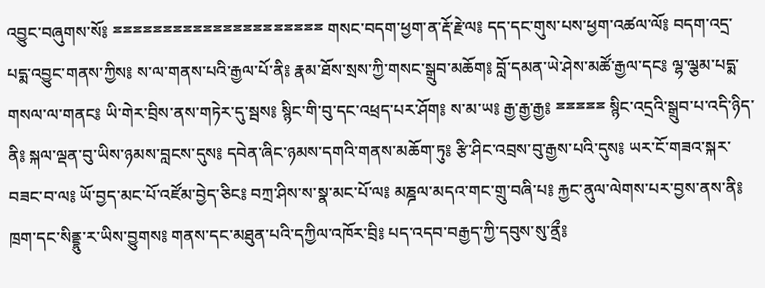འབྱུང་བཞུགས་སོ༔ ྈྈྈྈྈྈྈྈྈྈྈྈྈྈྈྈྈྈྈྈྈ གསང་བདག་ཕྱག་ན་རྡོ་རྗེ་ལ༔ དད་དང་གུས་པས་ཕྱག་འཚལ་ལོ༔ བདག་འདྲ་པདྨ་འབྱུང་གནས་ཀྱིས༔ ས་ལ་གནས་པའི་རྒྱལ་པོ་ནི༔ རྣམ་ཐོས་སྲས་ཀྱི་གསང་སྒྲུབ་མཆོག༔ བློ་དམན་ཡེ་ཤེས་མཚོ་རྒྱལ་དང༔ ལྷ་ལྕམ་པདྨ་གསལ་ལ་གནང༔ ཡི་གེར་བྲིས་ནས་གཏེར་དུ་སྦས༔ སྙིང་གི་བུ་དང་འཕྲད་པར་ཤོག༔ ས་མ་ཡ༔ རྒྱ་རྒྱ་རྒྱ༔ ྈྈྈྈྈ སྙིང་འདྲའི་སྒྲུབ་པ་འདི་ཉིད་ནི༔ སྐལ་ལྡན་བུ་ཡིས་ཉམས་བླངས་དུས༔ དབེན་ཞིང་ཉམས་དགའི་གནས་མཆོག་ཏུ༔ རྩི་ཤིང་འབྲས་བུ་རྒྱས་པའི་དུས༔ ཡར་ངོ་གཟའ་སྐར་བཟང་བ་ལ༔ ཡོ་བྱད་མང་པོ་འཛོམ་བྱེད་ཅིང༔ བཀྲ་ཤིས་ས་སྣ་མང་པོ་ལ༔ མཎྜལ་མདའ་གང་གྲུ་བཞི་པ༔ རྐྱང་ནུལ་ལེགས་པར་བྱས་ནས་ནི༔ ཁྲག་དང་སིནྡྷུ་ར་ཡིས་བྱུགས༔ གནས་དང་མཐུན་པའི་དཀྱིལ་འཁོར་བྲི༔ པད་འདབ་བརྒྱད་ཀྱི་དབུས་སུ་ནྲྀ༔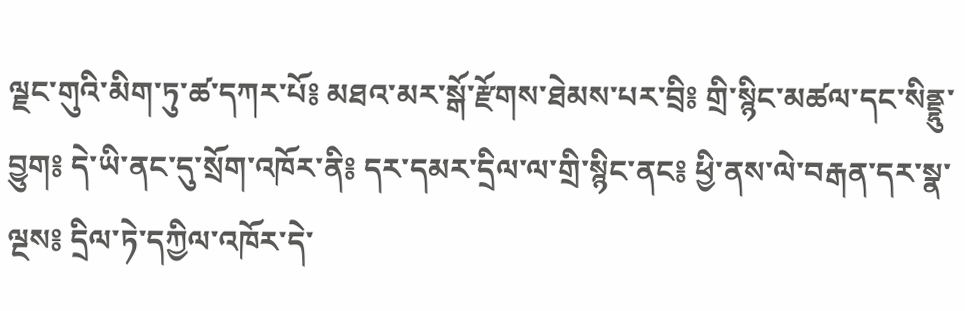ལྗང་གུའི་མིག་ཏུ་ཚ་དཀར་པོ༔ མཐའ་མར་སྒོ་རྫོགས་ཐེམས་པར་བྲི༔ གྲི་སྙིང་མཚལ་དང་སིནྡྷུ་བྱུག༔ དེ་ཡི་ནང་དུ་སྲོག་འཁོར་ནི༔ དར་དམར་དྲིལ་ལ་གྲི་སྙིང་ནང༔ ཕྱི་ནས་ལེ་བརྒན་དར་སྣ་ལྔས༔ དྲིལ་ཏེ་དཀྱིལ་འཁོར་དེ་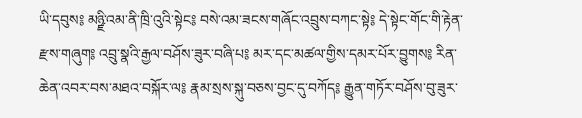ཡི་དབུས༔ མཉྫི་འམ་ནི་ཁྲི་འུའི་སྟེང༔ བསེ་འམ་ཟངས་གཞོང་འབྲུས་བཀང་སྟེ༔ དེ་སྟེང་གོང་གི་རྟེན་རྫས་གཞུག༔ འབྲུ་སྣའི་རྒྱལ་བཤོས་ཟུར་བཞི་པ༔ མར་དང་མཚལ་གྱིས་དམར་པོར་བྱུགས༔ རིན་ཆེན་འབར་བས་མཐའ་བསྐོར་ལ༔ རྣམ་སྲས་སྐུ་བཅས་བྱང་དུ་བཀོད༔ རྒྱུན་གཏོར་བཤོས་བུ་ཟུར་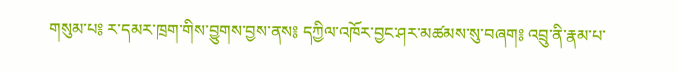གསུམ་པ༔ ར་དམར་ཁྲག་གིས་བྱུགས་བྱས་ནས༔ དཀྱིལ་འཁོར་བྱང་ཤར་མཚམས་སུ་བཞག༔ འབྲུ་ནི་རྣམ་པ་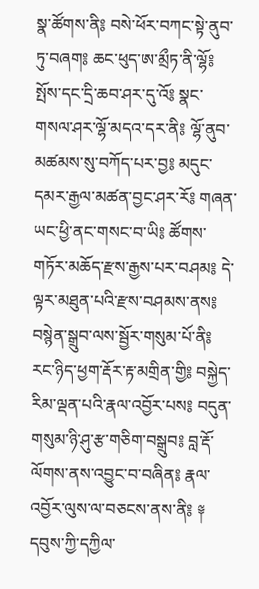སྣ་ཚོགས་ནི༔ བསེ་ཕོར་བཀང་སྟེ་ནུབ་ཏུ་བཞག༔ ཆང་ཕུད་ཨ་མྲྀཏ་ནི་ལྷོ༔ སྤོས་དང་དྲི་ཆབ་ཤར་དུ་འོ༔ སྣང་གསལ་ཤར་ལྷོ་མདའ་དར་ནི༔ ལྷོ་ནུབ་མཚམས་སུ་བཀོད་པར་བྱ༔ མདུང་དམར་རྒྱལ་མཚན་བྱང་ཤར་རོ༔ གཞན་ཡང་ཕྱི་ནང་གསང་བ་ཡི༔ ཚོགས་གཏོར་མཆོད་རྫས་རྒྱས་པར་བཤམ༔ དེ་ལྟར་མཐུན་པའི་རྫས་བཤམས་ནས༔ བསྙེན་སྒྲུབ་ལས་སྦྱོར་གསུམ་པོ་ནི༔ རང་ཉིད་ཕྱག་རྡོར་རྟ་མགྲིན་གྱི༔ བསྐྱེད་རིམ་ལྡན་པའི་རྣལ་འབྱོར་པས༔ བདུན་གསུམ་ཉི་ཤུ་རྩ་གཅིག་བསྒྲུབ༔ བླ་རྡོ་ལོགས་ནས་འབྱུང་བ་བཞིན༔ རྣལ་འབྱོར་ལུས་ལ་བཅངས་ནས་ནི༔ ༈ དབུས་ཀྱི་དཀྱིལ་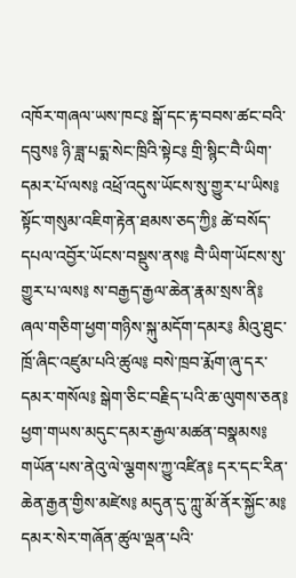འཁོར་གཞལ་ཡས་ཁང༔ སྒོ་དང་རྟ་བབས་ཚང་བའི་དབུས༔ ཉི་ཟླ་པདྨ་སེང་ཁྲིའི་སྟེང༔ གྲི་སྙིང་བཻ་ཡིག་དམར་པོ་ལས༔ འཕྲོ་འདུས་ཡོངས་སུ་གྱུར་པ་ཡིས༔ སྟོང་གསུམ་འཇིག་རྟེན་ཐམས་ཅད་ཀྱི༔ ཚེ་བསོད་དཔལ་འབྱོར་ཡོངས་བསྡུས་ནས༔ བཻ་ཡིག་ཡོངས་སུ་གྱུར་པ་ལས༔ ས་བརྒྱད་རྒྱལ་ཆེན་རྣམ་སྲས་ནི༔ ཞལ་གཅིག་ཕྱག་གཉིས་སྐུ་མདོག་དམར༔ མིའུ་ཐུང་ཁྲོ་ཞིང་འཛུམ་པའི་ཚུལ༔ བསེ་ཁྲབ་རྨོག་ཞུ་དར་དམར་གསོལ༔ སྒེག་ཅིང་བརྗིད་པའི་ཆ་ལུགས་ཅན༔ ཕྱག་གཡས་མདུང་དམར་རྒྱལ་མཚན་བསྣམས༔ གཡོན་པས་ནེའུ་ལེ་ལྕགས་ཀྱུ་འཛིན༔ དར་དང་རིན་ཆེན་རྒྱན་གྱིས་མཛེས༔ མདུན་དུ་ཀླུ་མོ་ནོར་སྐྱོང་མ༔ དམར་སེར་གཞོན་ཚུལ་ལྡན་པའི་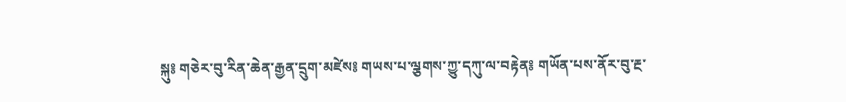སྐུ༔ གཅེར་བུ་རིན་ཆེན་རྒྱན་དྲུག་མཛེས༔ གཡས་པ་ལྕགས་ཀྱུ་དཀུ་ལ་བརྟེན༔ གཡོན་པས་ནོར་བུ་རྔ་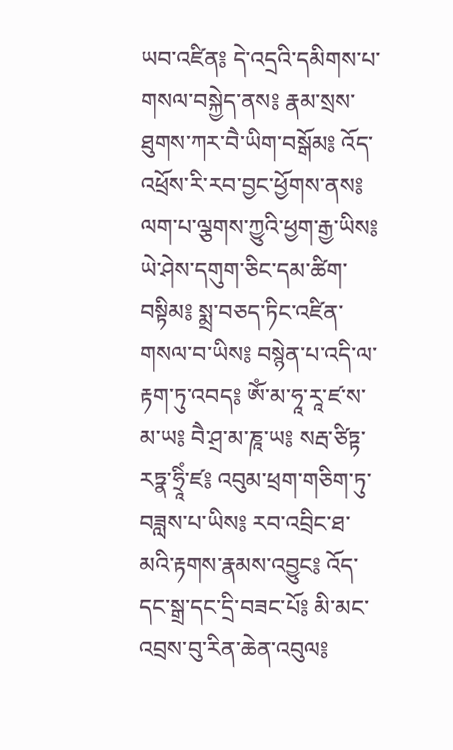ཡབ་འཛིན༔ དེ་འདྲའི་དམིགས་པ་གསལ་བསྐྱེད་ནས༔ རྣམ་སྲས་ཐུགས་ཀར་བཻ་ཡིག་བསྒོམ༔ འོད་འཕྲོས་རི་རབ་བྱང་ཕྱོགས་ནས༔ ལག་པ་ལྕགས་ཀྱུའི་ཕྱག་རྒྱ་ཡིས༔ ཡེ་ཤེས་དགུག་ཅིང་དམ་ཚིག་བསྟིམ༔ སྨྲ་བཅད་ཏིང་འཛིན་གསལ་བ་ཡིས༔ བསྙེན་པ་འདི་ལ་རྟག་ཏུ་འབད༔ ཨོཾ་མ་ཧཱ་རཱ་ཛ་ས་མ་ཡ༔ བཻ་ཤྲ་མ་ཎཱ་ཡ༔ སརྦ་ཙིཏྟ་རཏྣ་ཧྲཱིཾ་ཛ༔ འབུམ་ཕྲག་གཅིག་ཏུ་བཟླས་པ་ཡིས༔ རབ་འབྲིང་ཐ་མའི་རྟགས་རྣམས་འབྱུང༔ འོད་དང་སྒྲ་དང་དྲི་བཟང་པོ༔ མི་མང་འབྲས་བུ་རིན་ཆེན་འབུལ༔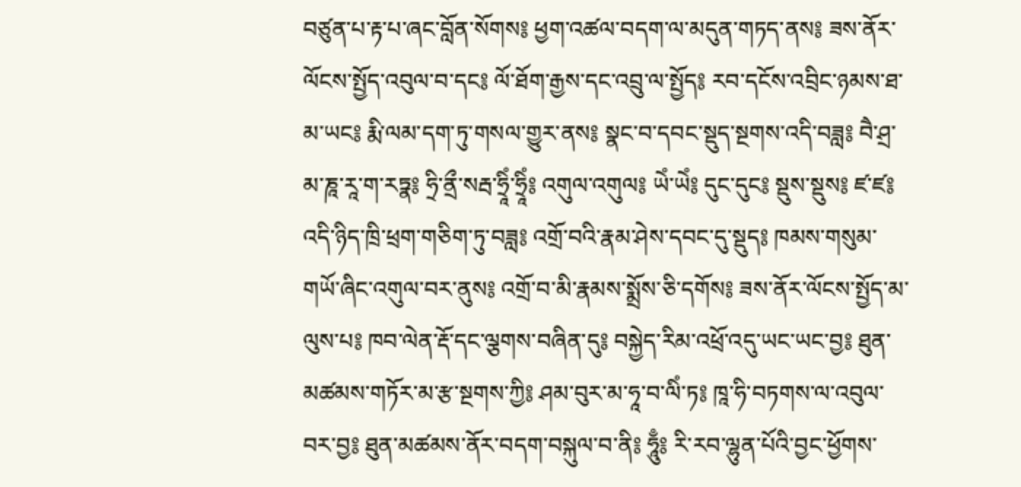བཙུན་པ་རྟ་པ་ཞང་བློན་སོགས༔ ཕྱག་འཚལ་བདག་ལ་མདུན་གཏད་ནས༔ ཟས་ནོར་ལོངས་སྤྱོད་འབུལ་བ་དང༔ ལོ་ཐོག་རྒྱས་དང་འབྲུ་ལ་སྤྱོད༔ རབ་དངོས་འབྲིང་ཉམས་ཐ་མ་ཡང༔ རྨི་ལམ་དག་ཏུ་གསལ་གྱུར་ནས༔ སྣང་བ་དབང་སྡུད་སྔགས་འདི་བཟླ༔ བཻ་ཤྲ་མ་ཎཱ་རཱ་ག་རཏྣ༔ ཧྲི་ནྲྀ་སརྦ་ཧྲཱིཾ་ཧྲཱིཾ༔ འགུལ་འགུལ༔ ཡེཾ་ཡེཾ༔ དུང་དུང༔ སྡུས་སྡུས༔ ཛ་ཛ༔ འདི་ཉིད་ཁྲི་ཕྲག་གཅིག་ཏུ་བཟླ༔ འགྲོ་བའི་རྣམ་ཤེས་དབང་དུ་སྡུད༔ ཁམས་གསུམ་གཡོ་ཞིང་འགུལ་བར་ནུས༔ འགྲོ་བ་མི་རྣམས་སྨྲོས་ཅི་དགོས༔ ཟས་ནོར་ལོངས་སྤྱོད་མ་ལུས་པ༔ ཁབ་ལེན་རྡོ་དང་ལྕགས་བཞིན་དུ༔ བསྐྱེད་རིམ་འཕྲོ་འདུ་ཡང་ཡང་བྱ༔ ཐུན་མཚམས་གཏོར་མ་རྩ་སྔགས་ཀྱི༔ ཤམ་བུར་མ་ཧཱ་བ་ལིཾ་ཏ༔ ཁཱ་ཧི་བཏགས་ལ་འབུལ་བར་བྱ༔ ཐུན་མཚམས་ནོར་བདག་བསྐུལ་བ་ནི༔ ཧཱུྃ༔ རི་རབ་ལྷུན་པོའི་བྱང་ཕྱོགས་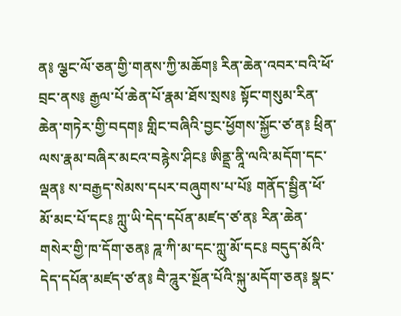ན༔ ལྕང་ལོ་ཅན་གྱི་གནས་ཀྱི་མཆོག༔ རིན་ཆེན་འབར་བའི་ཕོ་བྲང་ནས༔ རྒྱལ་པོ་ཆེན་པོ་རྣམ་ཐོས་སྲས༔ སྟོང་གསུམ་རིན་ཆེན་གཏེར་གྱི་བདག༔ གླིང་བཞིའི་བྱང་ཕྱོགས་སྐྱོང་ཙ་ན༔ ཕྲིན་ལས་རྣམ་བཞིར་མངའ་བརྙེས་ཤིང༔ ཨིནྡྲ་ནཱི་ལའི་མདོག་དང་ལྡན༔ ས་བརྒྱད་སེམས་དཔར་བཞུགས་པ་པོ༔ གནོད་སྦྱིན་ཕོ་མོ་མང་པོ་དང༔ ཀླུ་ཡི་དེད་དཔོན་མཛད་ཙ་ན༔ རིན་ཆེན་གསེར་གྱི་ཁ་དོག་ཅན༔ ཌཱ་ཀི་མ་དང་ཀླུ་མོ་དང༔ བདུད་མོའི་དེད་དཔོན་མཛད་ཙ་ན༔ བཻ་ཌཱུར་སྔོན་པོའི་སྐུ་མདོག་ཅན༔ སྣང་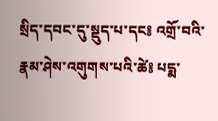སྲིད་དབང་དུ་སྡུད་པ་དང༔ འགྲོ་བའི་རྣམ་ཤེས་འགུགས་པའི་ཚེ༔ པདྨ་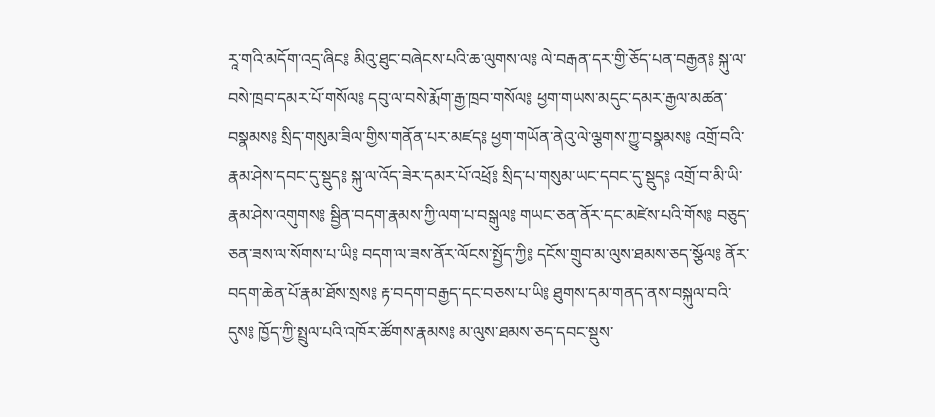རཱ་གའི་མདོག་འདྲ་ཞིང༔ མིའུ་ཐུང་བཞེངས་པའི་ཆ་ལུགས་ལ༔ ལེ་བརྒན་དར་གྱི་ཅོད་པན་བརྒྱན༔ སྐུ་ལ་བསེ་ཁྲབ་དམར་པོ་གསོལ༔ དབུ་ལ་བསེ་རྨོག་རྒྱ་ཁྲབ་གསོལ༔ ཕྱག་གཡས་མདུང་དམར་རྒྱལ་མཚན་བསྣམས༔ སྲིད་གསུམ་ཟིལ་གྱིས་གནོན་པར་མཛད༔ ཕྱག་གཡོན་ནེའུ་ལེ་ལྕགས་ཀྱུ་བསྣམས༔ འགྲོ་བའི་རྣམ་ཤེས་དབང་དུ་སྡུད༔ སྐུ་ལ་འོད་ཟེར་དམར་པོ་འཕྲོ༔ སྲིད་པ་གསུམ་ཡང་དབང་དུ་སྡུད༔ འགྲོ་བ་མི་ཡི་རྣམ་ཤེས་འགུགས༔ སྦྱིན་བདག་རྣམས་ཀྱི་ལག་པ་བསྒུལ༔ གཡང་ཅན་ནོར་དང་མཛེས་པའི་གོས༔ བཅུད་ཅན་ཟས་ལ་སོགས་པ་ཡི༔ བདག་ལ་ཟས་ནོར་ལོངས་སྤྱོད་ཀྱི༔ དངོས་གྲུབ་མ་ལུས་ཐམས་ཅད་སྩོལ༔ ནོར་བདག་ཆེན་པོ་རྣམ་ཐོས་སྲས༔ རྟ་བདག་བརྒྱད་དང་བཅས་པ་ཡི༔ ཐུགས་དམ་གནད་ནས་བསྐུལ་བའི་དུས༔ ཁྱོད་ཀྱི་སྤྲུལ་པའི་འཁོར་ཚོགས་རྣམས༔ མ་ལུས་ཐམས་ཅད་དབང་སྡུས་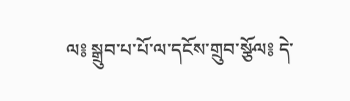ལ༔ སྒྲུབ་པ་པོ་ལ་དངོས་གྲུབ་སྩོལ༔ དེ་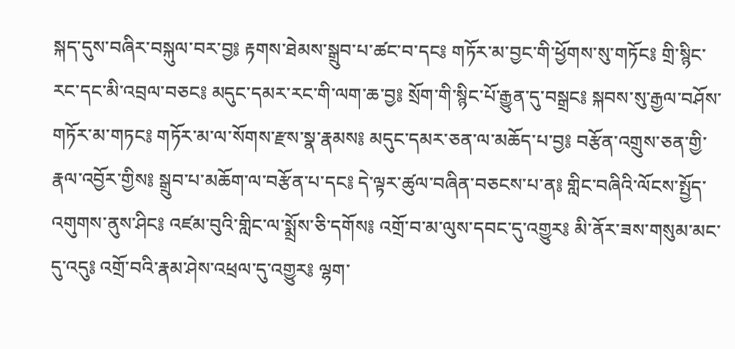སྐད་དུས་བཞིར་བསྐུལ་བར་བྱ༔ རྟགས་ཐེམས་སྒྲུབ་པ་ཚང་བ་དང༔ གཏོར་མ་བྱང་གི་ཕྱོགས་སུ་གཏོང༔ གྲི་སྙིང་རང་དང་མི་འབྲལ་བཅང༔ མདུང་དམར་རང་གི་ལག་ཆ་བྱ༔ སྲོག་གི་སྙིང་པོ་རྒྱུན་དུ་བསྒྲང༔ སྐབས་སུ་རྒྱལ་བཤོས་གཏོར་མ་གཏང༔ གཏོར་མ་ལ་སོགས་རྫས་སྣ་རྣམས༔ མདུང་དམར་ཅན་ལ་མཆོད་པ་བྱ༔ བརྩོན་འགྲུས་ཅན་གྱི་རྣལ་འབྱོར་གྱིས༔ སྒྲུབ་པ་མཆོག་ལ་བརྩོན་པ་དང༔ དེ་ལྟར་ཚུལ་བཞིན་བཅངས་པ་ན༔ གླིང་བཞིའི་ལོངས་སྤྱོད་འགུགས་ནུས་ཤིང༔ འཛམ་བུའི་གླིང་ལ་སྨྲོས་ཅི་དགོས༔ འགྲོ་བ་མ་ལུས་དབང་དུ་འགྱུར༔ མི་ནོར་ཟས་གསུམ་མང་དུ་འདུ༔ འགྲོ་བའི་རྣམ་ཤེས་འཕྲལ་དུ་འགྱུར༔ ལྷག་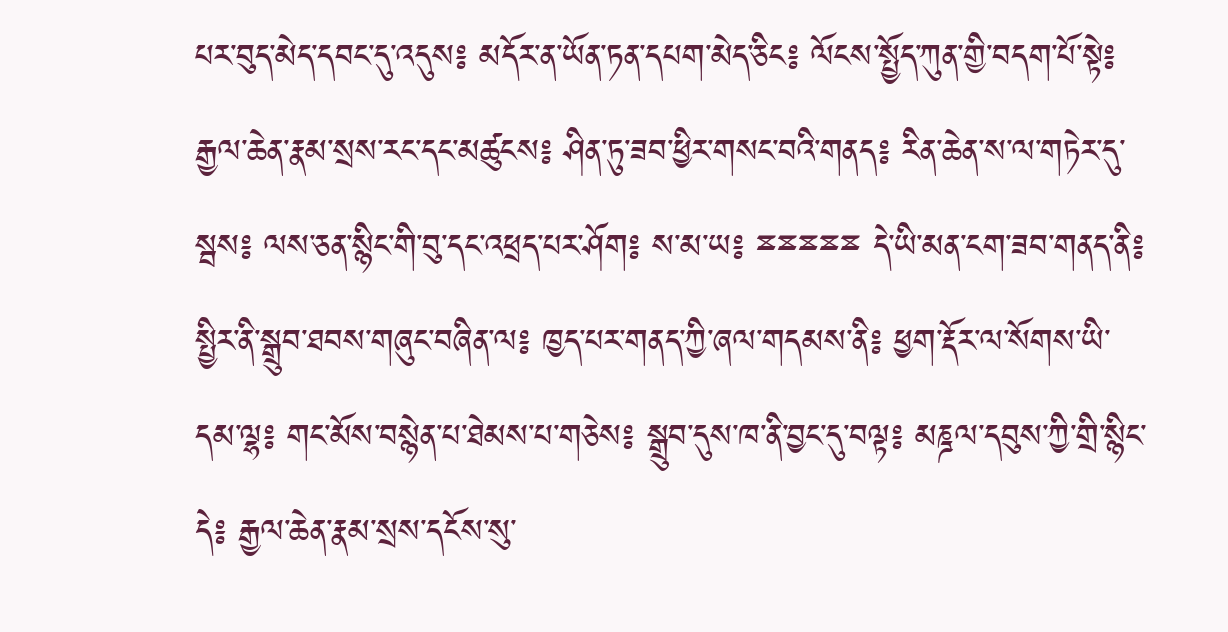པར་བུད་མེད་དབང་དུ་འདུས༔ མདོར་ན་ཡོན་ཏན་དཔག་མེད་ཅིང༔ ལོངས་སྤྱོད་ཀུན་གྱི་བདག་པོ་སྟེ༔ རྒྱལ་ཆེན་རྣམ་སྲས་རང་དང་མཚུངས༔ ཤིན་ཏུ་ཟབ་ཕྱིར་གསང་བའི་གནད༔ རིན་ཆེན་ས་ལ་གཏེར་དུ་སྦས༔ ལས་ཅན་སྙིང་གི་བུ་དང་འཕྲད་པར་ཤོག༔ ས་མ་ཡ༔ ྈྈྈྈྈ དེ་ཡི་མན་ངག་ཟབ་གནད་ནི༔ སྤྱིར་ནི་སྒྲུབ་ཐབས་གཞུང་བཞིན་ལ༔ ཁྱད་པར་གནད་ཀྱི་ཞལ་གདམས་ནི༔ ཕྱག་རྡོར་ལ་སོགས་ཡི་དམ་ལྷ༔ གང་མོས་བསྙེན་པ་ཐེམས་པ་གཅེས༔ སྒྲུབ་དུས་ཁ་ནི་བྱང་དུ་བལྟ༔ མཎྜལ་དབུས་ཀྱི་གྲི་སྙིང་དེ༔ རྒྱལ་ཆེན་རྣམ་སྲས་དངོས་སུ་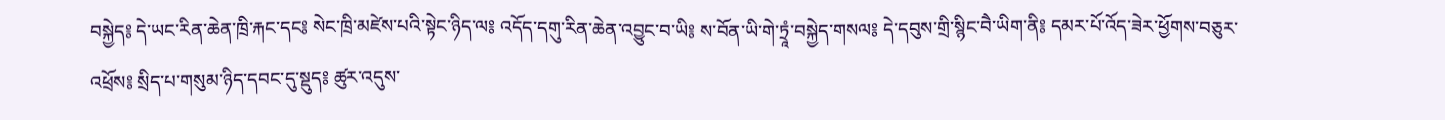བསྐྱེད༔ དེ་ཡང་རིན་ཆེན་ཁྲི་རྐང་དང༔ སེང་ཁྲི་མཛེས་པའི་སྟེང་ཉིད་ལ༔ འདོད་དགུ་རིན་ཆེན་འབྱུང་བ་ཡི༔ ས་བོན་ཡི་གེ་ཏྲཱཾ་བསྐྱེད་གསལ༔ དེ་དབུས་གྲི་སྙིང་བཻ་ཡིག་ནི༔ དམར་པོ་འོད་ཟེར་ཕྱོགས་བཅུར་འཕྲོས༔ སྲིད་པ་གསུམ་ཉིད་དབང་དུ་སྡུད༔ ཚུར་འདུས་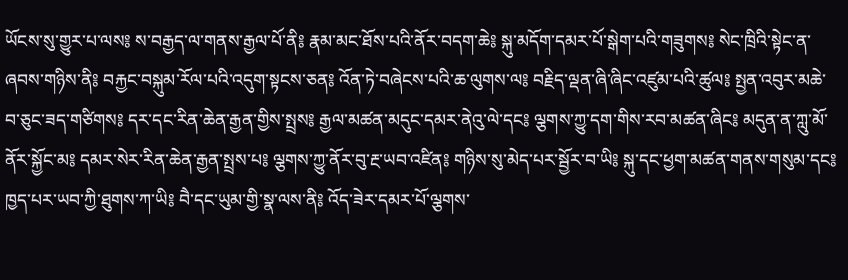ཡོངས་སུ་གྱུར་པ་ལས༔ ས་བརྒྱད་ལ་གནས་རྒྱལ་པོ་ནི༔ རྣམ་མང་ཐོས་པའི་ནོར་བདག་ཆེ༔ སྐུ་མདོག་དམར་པོ་སྒེག་པའི་གཟུགས༔ སེང་ཁྲིའི་སྟེང་ན་ཞབས་གཉིས་ནི༔ བརྐྱང་བསྐུམ་རོལ་པའི་འདུག་སྟངས་ཅན༔ འོན་ཏེ་བཞེངས་པའི་ཆ་ལུགས་ལ༔ བརྗིད་ལྡན་ཞི་ཞིང་འཛུམ་པའི་ཚུལ༔ སྤྱན་འབུར་མཆེ་བ་ཅུང་ཟད་གཙིགས༔ དར་དང་རིན་ཆེན་རྒྱན་གྱིས་སྤྲས༔ རྒྱལ་མཚན་མདུང་དམར་ནེའུ་ལེ་དང༔ ལྕགས་ཀྱུ་དག་གིས་རབ་མཚན་ཞིང༔ མདུན་ན་ཀླུ་མོ་ནོར་སྐྱོང་མ༔ དམར་སེར་རིན་ཆེན་རྒྱན་སྤྲས་པ༔ ལྕགས་ཀྱུ་ནོར་བུ་རྔ་ཡབ་འཛིན༔ གཉིས་སུ་མེད་པར་སྦྱོར་བ་ཡི༔ སྐུ་དང་ཕྱག་མཚན་གནས་གསུམ་དང༔ ཁྱད་པར་ཡབ་ཀྱི་ཐུགས་ཀ་ཡི༔ བཻ་དང་ཡུམ་གྱི་སྣ་ལས་ནི༔ འོད་ཟེར་དམར་པོ་ལྕགས་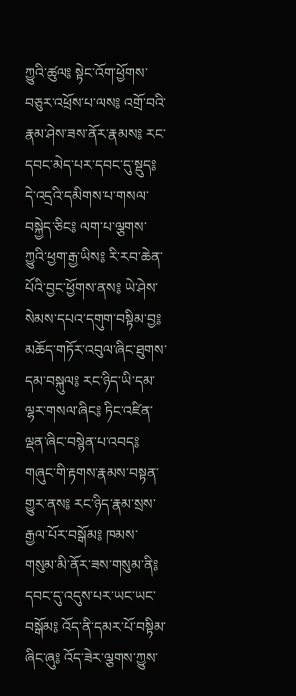ཀྱུའི་ཚུལ༔ སྟེང་འོག་ཕྱོགས་བཅུར་འཕྲོས་པ་ལས༔ འགྲོ་བའི་རྣམ་ཤེས་ཟས་ནོར་རྣམས༔ རང་དབང་མེད་པར་དབང་དུ་སྡུད༔ དེ་འདྲའི་དམིགས་པ་གསལ་བསྐྱེད་ཅིང༔ ལག་པ་ལྕགས་ཀྱུའི་ཕྱག་རྒྱ་ཡིས༔ རི་རབ་ཆེན་པོའི་བྱང་ཕྱོགས་ནས༔ ཡེ་ཤེས་སེམས་དཔའ་དགུག་བསྟིམ་བྱ༔ མཆོད་གཏོར་འབུལ་ཞིང་ཐུགས་དམ་བསྐུལ༔ རང་ཉིད་ཡི་དམ་ལྷར་གསལ་ཞིང༔ ཏིང་འཛིན་ལྡན་ཞིང་བསྙེན་པ་འབད༔ གཞུང་གི་རྟགས་རྣམས་བསྟན་གྱུར་ནས༔ རང་ཉིད་རྣམ་སྲས་རྒྱལ་པོར་བསྒོམ༔ ཁམས་གསུམ་མི་ནོར་ཟས་གསུམ་ནི༔ དབང་དུ་འདུས་པར་ཡང་ཡང་བསྒོམ༔ འོད་ནི་དམར་པོ་བསྟིམ་ཞིང་ཞུ༔ འོད་ཟེར་ལྕགས་ཀྱུས་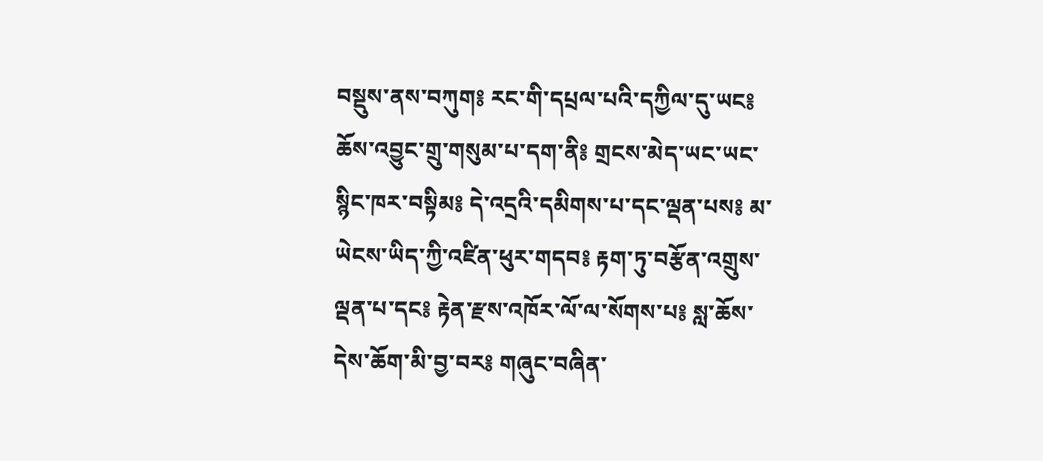བསྡུས་ནས་བཀུག༔ རང་གི་དཔྲལ་པའི་དཀྱིལ་དུ་ཡང༔ ཆོས་འབྱུང་གྲུ་གསུམ་པ་དག་ནི༔ གྲངས་མེད་ཡང་ཡང་སྙིང་ཁར་བསྟིམ༔ དེ་འདྲའི་དམིགས་པ་དང་ལྡན་པས༔ མ་ཡེངས་ཡིད་ཀྱི་འཛིན་ཕུར་གདབ༔ རྟག་ཏུ་བརྩོན་འགྲུས་ལྡན་པ་དང༔ རྟེན་རྫས་འཁོར་ལོ་ལ་སོགས་པ༔ སླ་ཆོས་དེས་ཆོག་མི་བྱ་བར༔ གཞུང་བཞིན་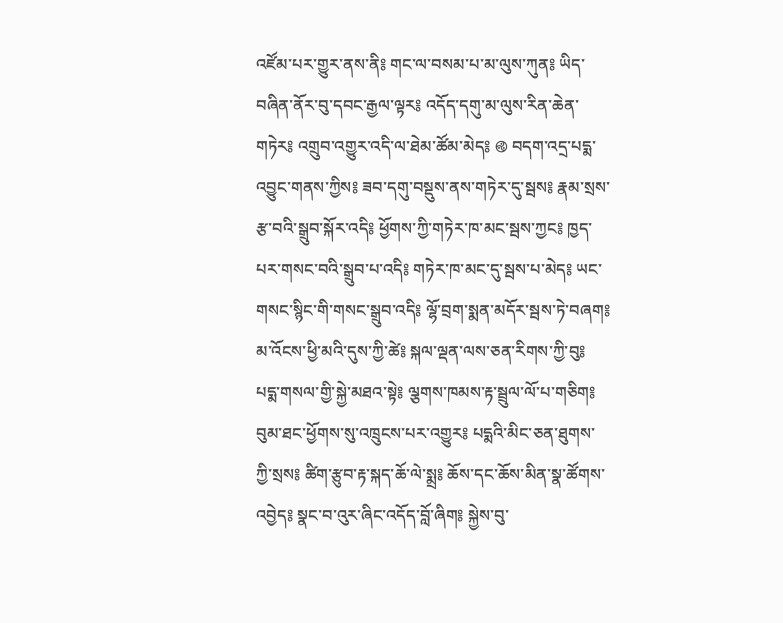འཛོམ་པར་གྱུར་ནས་ནི༔ གང་ལ་བསམ་པ་མ་ལུས་ཀུན༔ ཡིད་བཞིན་ནོར་བུ་དབང་རྒྱལ་ལྟར༔ འདོད་དགུ་མ་ལུས་རིན་ཆེན་གཏེར༔ འགྲུབ་འགྱུར་འདི་ལ་ཐེམ་ཚོམ་མེད༔ ࿋ བདག་འདྲ་པདྨ་འབྱུང་གནས་ཀྱིས༔ ཟབ་དགུ་བསྡུས་ནས་གཏེར་དུ་སྦས༔ རྣམ་སྲས་རྩ་བའི་སྒྲུབ་སྐོར་འདི༔ ཕྱོགས་ཀྱི་གཏེར་ཁ་མང་སྦས་ཀྱང༔ ཁྱད་པར་གསང་བའི་སྒྲུབ་པ་འདི༔ གཏེར་ཁ་མང་དུ་སྦས་པ་མེད༔ ཡང་གསང་སྙིང་གི་གསང་སྒྲུབ་འདི༔ ལྷོ་བྲག་སྨན་མདོར་སྦས་ཏེ་བཞག༔ མ་འོངས་ཕྱི་མའི་དུས་ཀྱི་ཚེ༔ སྐལ་ལྡན་ལས་ཅན་རིགས་ཀྱི་བུ༔ པདྨ་གསལ་གྱི་སྐྱེ་མཐའ་སྟེ༔ ལྕགས་ཁམས་རྟ་སྦྲུལ་ལོ་པ་གཅིག༔ བུམ་ཐང་ཕྱོགས་སུ་འཁྲུངས་པར་འགྱུར༔ པདྨའི་མིང་ཅན་ཐུགས་ཀྱི་སྲས༔ ཚིག་རྩུབ་རྟ་སྐད་ཆོ་ལེ་སྨྲ༔ ཆོས་དང་ཆོས་མིན་སྣ་ཚོགས་འབྱེད༔ སྣང་བ་འུར་ཞིང་འདོད་བློ་ཞིག༔ སྐྱེས་བུ་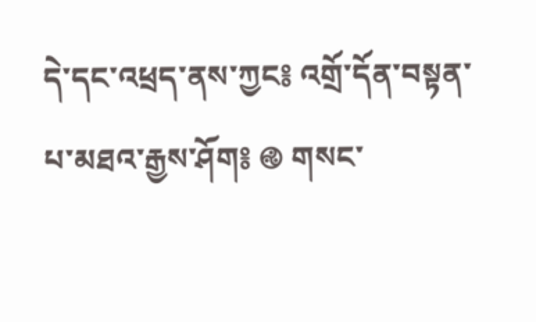དེ་དང་འཕྲད་ནས་ཀྱང༔ འགྲོ་དོན་བསྟན་པ་མཐའ་རྒྱས་ཤོག༔ ࿋ གསང་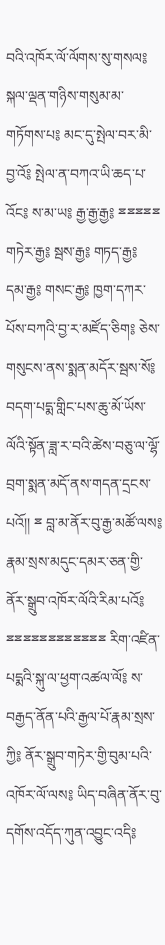བའི་འཁོར་ལོ་ལོགས་སུ་གསལ༔ སྐལ་ལྡན་གཉིས་གསུམ་མ་གཏོགས་པ༔ མང་དུ་སྤེལ་བར་མི་བྱ་འོ༔ སྤེལ་ན་བཀའ་ཡི་ཆད་པ་འོང༔ ས་མ་ཡ༔ རྒྱ་རྒྱ་རྒྱ༔ ྈྈྈྈྈ གཏེར་རྒྱ༔ སྦས་རྒྱ༔ གཏད་རྒྱ༔ དམ་རྒྱ༔ གསང་རྒྱ༔ ཁྱག་དཀར་པོས་བཀའི་བྱ་ར་མཛོད་ཅིག༔ ཅེས་གསུངས་ནས་སྨན་མདོར་སྦས་སོ༔ བདག་པདྨ་གླིང་པས་ཆུ་མོ་ཡོས་ལོའི་སྟོན་ཟླ་ར་བའི་ཚེས་བཅུ་ལ་ལྷོ་བྲག་སྨན་མདོ་ནས་གདན་དྲངས་པའོ།། ྈ བླ་མ་ནོར་བུ་རྒྱ་མཚོ་ལས༔ རྣམ་སྲས་མདུང་དམར་ཅན་གྱི་ནོར་སྒྲུབ་འཁོར་ལོའི་རིམ་པའོ༔ ྈྈྈྈྈྈྈྈྈྈྈྈ རིག་འཛིན་པདྨའི་སྐུ་ལ་ཕྱག་འཚལ་ལོ༔ ས་བརྒྱད་ནོན་པའི་རྒྱལ་པོ་རྣམ་སྲས་ཀྱི༔ ནོར་སྒྲུབ་གཏེར་གྱི་བུམ་པའི་འཁོར་ལོ་ལས༔ ཡིད་བཞིན་ནོར་བུ་དགོས་འདོད་ཀུན་འབྱུང་འདི༔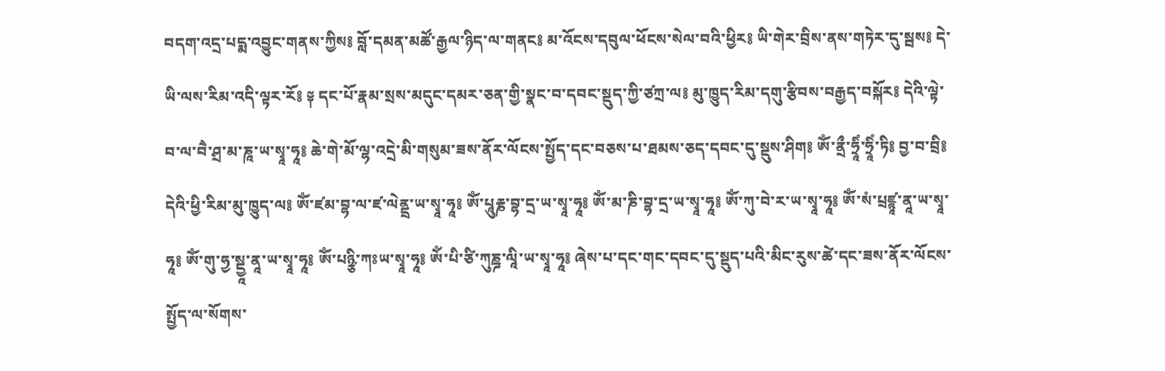བདག་འདྲ་པདྨ་འབྱུང་གནས་ཀྱིས༔ བློ་དམན་མཚོ་རྒྱལ་ཉིད་ལ་གནང༔ མ་འོངས་དབུལ་ཕོངས་སེལ་བའི་ཕྱིར༔ ཡི་གེར་བྲིས་ནས་གཏེར་དུ་སྦས༔ དེ་ཡི་ལས་རིམ་འདི་ལྟར་རོ༔ ༈ དང་པོ་རྣམ་སྲས་མདུང་དམར་ཅན་གྱི་སྣང་བ་དབང་སྡུད་ཀྱི་ཙཀྲ་ལ༔ མུ་ཁྱུད་རིམ་དགུ་རྩིབས་བརྒྱད་བསྐོར༔ དེའི་ལྟེ་བ་ལ་བཻ་ཤྲ་མ་ཎཱ་ཡ་སྭཱ་ཧཱ༔ ཆེ་གེ་མོ་ལྷ་འདྲེ་མི་གསུམ་ཟས་ནོར་ལོངས་སྤྱོད་དང་བཅས་པ་ཐམས་ཅད་དབང་དུ་སྡུས་ཤིག༔ ཨོཾ་ནྲྀ་ཧྲཱིཾ་ཧྲཱིཾ་ཏི༔ བྱ་བ་བྲི༔ དེའི་ཕྱི་རིམ་མུ་ཁྱུད་ལ༔ ཨོཾ་ཛམ་བྷ་ལ་ཛ་ལེནྡྲ་ཡ་སྭཱ་ཧཱ༔ ཨོཾ་པཱུརྞ་བྷ་དྲ་ཡ་སྭཱ་ཧཱ༔ ཨོཾ་མ་ཎི་བྷ་དྲ་ཡ་སྭཱ་ཧཱ༔ ཨོཾ་ཀུ་བེ་ར་ཡ་སྭཱ་ཧཱ༔ ཨོཾ་སཾ་པྲཛྙཱ་ནཱ་ཡ་སྭཱ་ཧཱ༔ ཨོཾ་གུ་ཧྱ་སྡྱཱ་ནཱ་ཡ་སྭཱ་ཧཱ༔ ཨོཾ་པཉྩི་ཀཿཡ་སྭཱ་ཧཱ༔ ཨོཾ་པི་ཙི་ཀུཎྜ་ལཱི་ཡ་སྭཱ་ཧཱ༔ ཞེས་པ་དང་གང་དབང་དུ་སྡུད་པའི་མིང་རུས་ཚེ་དང་ཟས་ནོར་ལོངས་སྤྱོད་ལ་སོགས་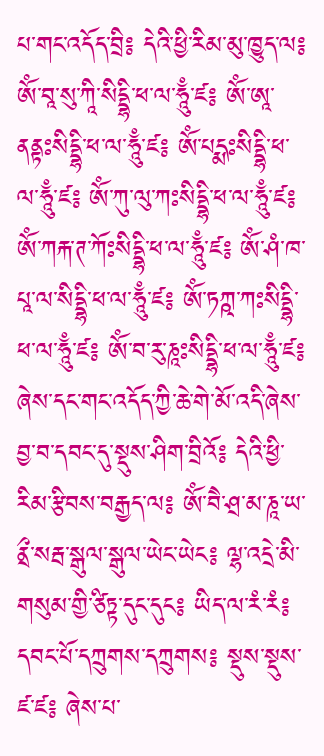པ་གང་འདོད་བྲི༔ དེའི་ཕྱི་རིམ་མུ་ཁྱུད་ལ༔ ཨོཾ་བཱ་སུ་ཀཱི་སིདྡྷི་ཕ་ལ་ཧཱུྃ་ཛ༔ ཨོཾ་ཨཱ་ནནྟཿསིདྡྷི་ཕ་ལ་ཧཱུྃ་ཛ༔ ཨོཾ་པདྨཿསིདྡྷི་ཕ་ལ་ཧཱུྃ་ཛ༔ ཨོཾ་ཀུ་ལུ་ཀཿསིདྡྷི་ཕ་ལ་ཧཱུྃ་ཛ༔ ཨོཾ་ཀརྐ་ཊ་ཀོཿསིདྡྷི་ཕ་ལ་ཧཱུྃ་ཛ༔ ཨོཾ་ཤཾ་ཁ་པཱ་ལ་སིདྡྷི་ཕ་ལ་ཧཱུྃ་ཛ༔ ཨོཾ་ཏཀྵ་ཀཿསིདྡྷི་ཕ་ལ་ཧཱུྃ་ཛ༔ ཨོཾ་བ་རུ་ཎཱཿསིདྡྷི་ཕ་ལ་ཧཱུྃ་ཛ༔ ཞེས་དང་གང་འདོད་ཀྱི་ཆེ་གེ་མོ་འདི་ཞེས་བྱ་བ་དབང་དུ་སྡུས་ཤིག་བྲིའོ༔ དེའི་ཕྱི་རིམ་རྩིབས་བརྒྱད་ལ༔ ཨོཾ་བཻ་ཤྲ་མ་ཎཱ་ཡ་ནྲྀ་སརྦ་སྒུལ་སྒུལ་ཡེང་ཡེང༔ ལྷ་འདྲེ་མི་གསུམ་གྱི་ཙིཏྟ་དུང་དུང༔ ཡིད་ལ་རཾ་རཾ༔ དབང་པོ་དཀྲུགས་དཀྲུགས༔ སྡུས་སྡུས་ཛ་ཛ༔ ཞེས་པ་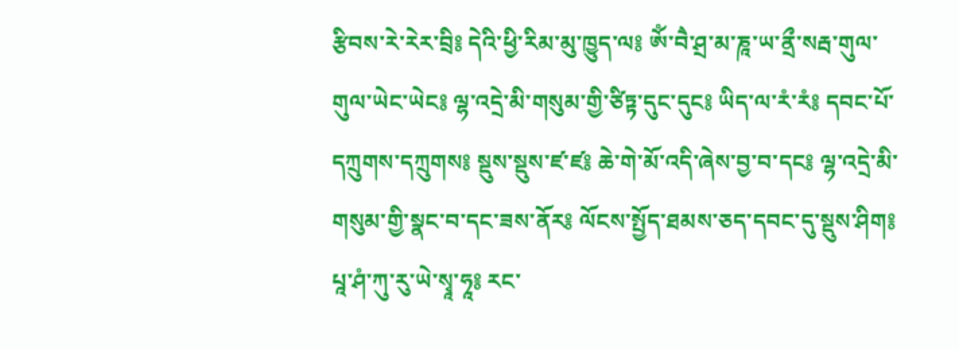རྩིབས་རེ་རེར་བྲི༔ དེའི་ཕྱི་རིམ་མུ་ཁྱུད་ལ༔ ཨོཾ་བཻ་ཤྲ་མ་ཎཱ་ཡ་ནྲྀ་སརྦ་གུལ་གུལ་ཡེང་ཡེང༔ ལྷ་འདྲེ་མི་གསུམ་གྱི་ཙིཏྟ་དུང་དུང༔ ཡིད་ལ་རཾ་རཾ༔ དབང་པོ་དཀྲུགས་དཀྲུགས༔ སྡུས་སྡུས་ཛ་ཛ༔ ཆེ་གེ་མོ་འདི་ཞེས་བྱ་བ་དང༔ ལྷ་འདྲེ་མི་གསུམ་གྱི་སྣང་བ་དང་ཟས་ནོར༔ ལོངས་སྤྱོད་ཐམས་ཅད་དབང་དུ་སྡུས་ཤིག༔ པཱ་ཤཾ་ཀུ་རུ་ཡེ་སྭཱ་ཧཱ༔ རང་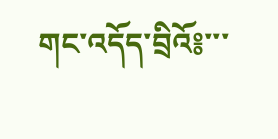གང་འདོད་བྲིའོ༔་་་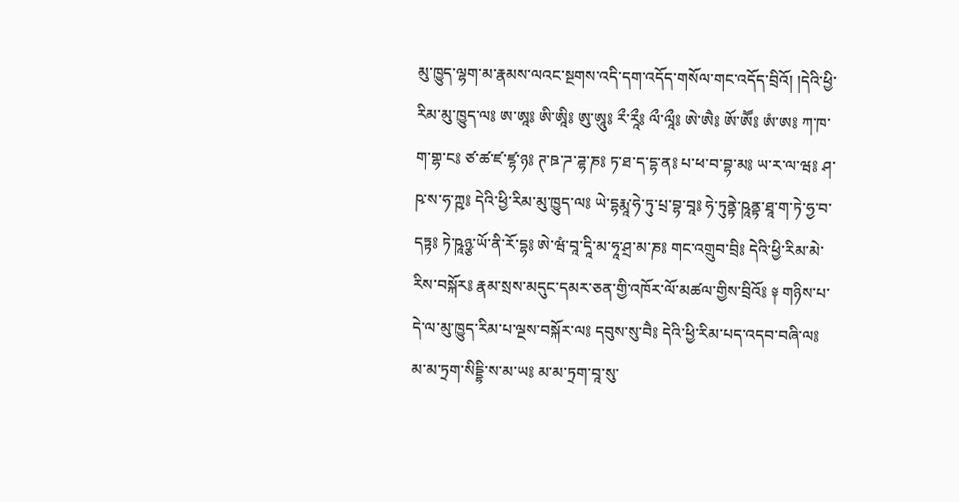མུ་ཁྱུད་ལྷག་མ་རྣམས་ལའང་སྔགས་འདི་དག་འདོད་གསོལ་གང་འདོད་བྲིའོ། །དེའི་ཕྱི་རིམ་མུ་ཁྱུད་ལ༔ ཨ་ཨཱ༔ ཨི་ཨཱི༔ ཨུ་ཨཱུ༔ རྀ་རཱྀ༔ ལྀ་ལཱྀ༔ ཨེ་ཨཻ༔ ཨོ་ཨཽ༔ ཨཾ་ཨ༔ ཀ་ཁ་ག་གྷ་ང༔ ཙ་ཚ་ཛ་ཛྷ་ཉ༔ ཊ་ཋ་ཌ་ཌྷ་ཎ༔ ཏ་ཐ་ད་དྷ་ན༔ པ་ཕ་བ་བྷ་མ༔ ཡ་ར་ལ་ཝ༔ ཤ་ཥ་ས་ཧ་ཀྵ༔ དེའི་ཕྱི་རིམ་མུ་ཁྱུད་ལ༔ ཡེ་དྷརྨཱ་ཧེ་ཏུ་པྲ་བྷ་བཱ༔ ཧེ་ཏུནྟེ་ཥཱནྟ་ཐཱ་ག་ཏེ་ཧྱ་བ་དཏྟ༔ ཏེ་ཥཱཉྩ་ཡོ་ནི་རོ་དྷ༔ ཨེ་ཝཾ་བཱ་དཱི་མ་ཧཱ་ཤྲ་མ་ཎ༔ གང་འགྲུབ་བྲི༔ དེའི་ཕྱི་རིམ་མེ་རིས་བསྐོར༔ རྣམ་སྲས་མདུང་དམར་ཅན་གྱི་འཁོར་ལོ་མཚལ་གྱིས་བྲིའོ༔ ༈ གཉིས་པ་དེ་ལ་མུ་ཁྱུད་རིམ་པ་ལྔས་བསྐོར་ལ༔ དབུས་སུ་བཻ༔ དེའི་ཕྱི་རིམ་པད་འདབ་བཞི་ལ༔ མ་མ་ཏྲག་སིདྡྷི་ས་མ་ཡ༔ མ་མ་ཏྲག་བཱ་སུ་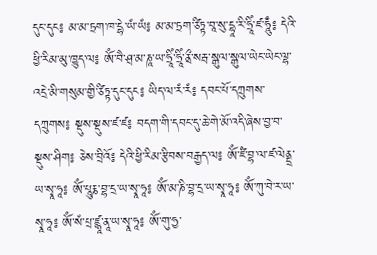དུང་དུང༔ མ་མ་ཏྲག་ཁ་དྷེ་ཡཾ་ཡཾ༔ མ་མ་ཏྲག་ཙིཏྟ་བཱ་སུ་དྷཱ་རི་ཧྲཱིཾ་ཛ་ཧཱུྃ༔ དེའི་ཕྱི་རིམ་མུ་ཁྱུད་ལ༔ ཨོཾ་བཻ་ཤྲ་མ་ཎཱ་ཡ་ཧྲཱིཾ་ཧྲཱིཾ་ནྲྀ་སརྦ་སྒུལ་སྒུལ་ཡེང་ཡེང་ལྷ་འདྲེ་མི་གསུམ་གྱི་ཙིཏྟ་དུང་དུང༔ ཡིད་ལ་རཾ་རཾ༔ དབང་པོ་དཀྲུགས་དཀྲུགས༔ སྡུས་སྡུས་ཛ་ཛ༔ བདག་གི་དབང་དུ་ཆེ་གེ་མོ་འདི་ཞེས་བྱ་བ་སྡུས་ཤིག༔ ཅེས་བྲིའོ༔ དེའི་ཕྱི་རིམ་རྩིབས་བརྒྱད་ལ༔ ཨོཾ་ཛཾ་བྷ་ལ་ཛ་ལེནྡྲ་ཡ་སྭཱ་ཧཱ༔ ཨོཾ་པཱུརྞ་བྷ་དྲ་ཡ་སྭཱ་ཧཱ༔ ཨོཾ་མ་ཎི་བྷ་དྲ་ཡ་སྭཱ་ཧཱ༔ ཨོཾ་ཀུ་བེ་ར་ཡ་སྭཱ་ཧཱ༔ ཨོཾ་སཾ་པྲ་ཛྙཱ་ནཱ་ཡ་སྭཱ་ཧཱ༔ ཨོཾ་གུ་ཧྱ་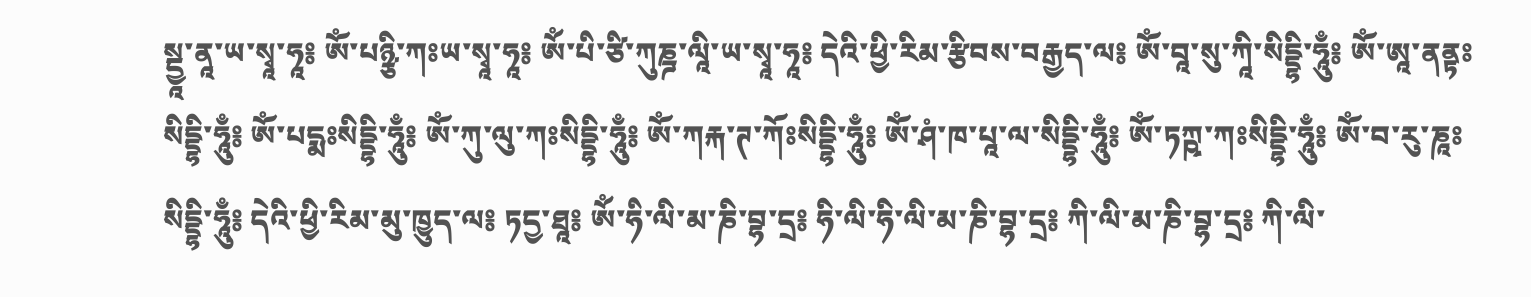སྡྱཱ་ནཱ་ཡ་སྭཱ་ཧཱ༔ ཨོཾ་པཉྩི་ཀཿཡ་སྭཱ་ཧཱ༔ ཨོཾ་པི་ཙི་ཀུཎྜ་ལཱི་ཡ་སྭཱ་ཧཱ༔ དེའི་ཕྱི་རིམ་རྩིབས་བརྒྱད་ལ༔ ཨོཾ་བཱ་སུ་ཀཱི་སིདྡྷི་ཧཱུྃ༔ ཨོཾ་ཨཱ་ནནྟཿསིདྡྷི་ཧཱུྃ༔ ཨོཾ་པདྨཿསིདྡྷི་ཧཱུྃ༔ ཨོཾ་ཀུ་ལུ་ཀཿསིདྡྷི་ཧཱུྃ༔ ཨོཾ་ཀརྐ་ཊ་ཀོཿསིདྡྷི་ཧཱུྃ༔ ཨོཾ་ཤཾ་ཁ་པཱ་ལ་སིདྡྷི་ཧཱུྃ༔ ཨོཾ་ཏཀྵ་ཀཿསིདྡྷི་ཧཱུྃ༔ ཨོཾ་བ་རུ་ཎཱཿསིདྡྷི་ཧཱུྃ༔ དེའི་ཕྱི་རིམ་མུ་ཁྱུད་ལ༔ ཏདྱ་ཐཱ༔ ཨོཾ་ཧི་ལི་མ་ཎི་བྷ་དྲ༔ ཧི་ལི་ཧི་ལི་མ་ཎི་བྷ་དྲ༔ ཀི་ལི་མ་ཎི་བྷ་དྲ༔ ཀི་ལི་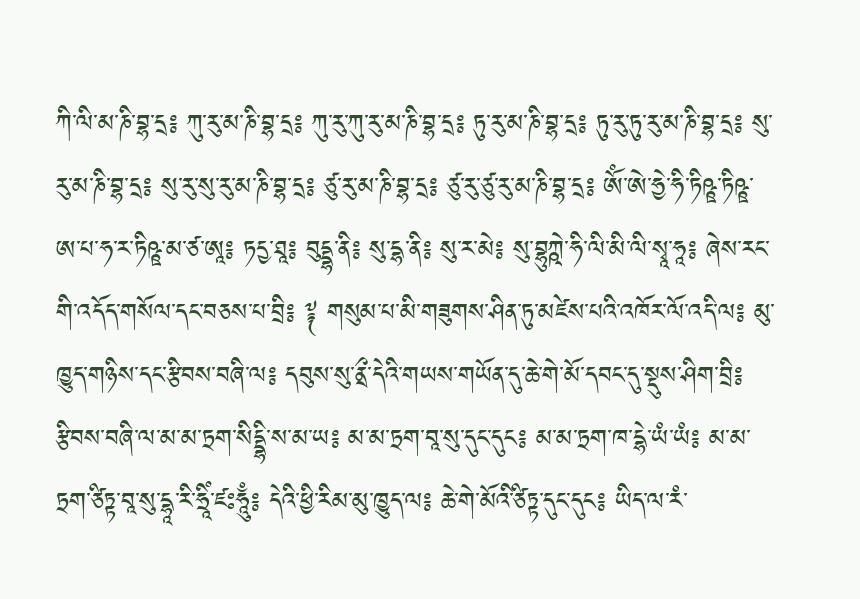ཀི་ལི་མ་ཎི་བྷ་དྲ༔ ཀུ་རུ་མ་ཎི་བྷ་དྲ༔ ཀུ་རུ་ཀུ་རུ་མ་ཎི་བྷ་དྲ༔ ཏུ་རུ་མ་ཎི་བྷ་དྲ༔ ཏུ་རུ་ཏུ་རུ་མ་ཎི་བྷ་དྲ༔ སུ་རུ་མ་ཎི་བྷ་དྲ༔ སུ་རུ་སུ་རུ་མ་ཎི་བྷ་དྲ༔ ཙུ་རུ་མ་ཎི་བྷ་དྲ༔ ཙུ་རུ་ཙུ་རུ་མ་ཎི་བྷ་དྲ༔ ཨོཾ་ཨེ་ཧྱེ་ཧི་ཏིཥྛ་ཏིཥྛ་ཨ་པ་ཧ་ར་ཏིཥྛ་མ་ཙ་ཨཱ༔ ཏདྱ་ཐཱ༔ བུདྡྷ་ནི༔ སུ་དྷ་ནི༔ སུ་ར་མེ༔ སུ་བྷུཀྵེ་ཧི་ལི་མི་ལི་སྭཱ་ཧཱ༔ ཞེས་རང་གི་འདོད་གསོལ་དང་བཅས་པ་བྲི༔ ༈ གསུམ་པ་མི་གཟུགས་ཤིན་ཏུ་མཛེས་པའི་འཁོར་ལོ་འདི་ལ༔ མུ་ཁྱུད་གཉིས་དང་རྩིབས་བཞི་ལ༔ དབུས་སུ་ནྲྀ་དེའི་གཡས་གཡོན་དུ་ཆེ་གེ་མོ་དབང་དུ་སྡུས་ཤིག་བྲི༔ རྩིབས་བཞི་ལ་མ་མ་ཏྲག་སིདྡྷི་ས་མ་ཡ༔ མ་མ་ཏྲག་བཱ་སུ་དུང་དུང༔ མ་མ་ཏྲག་ཁ་དྷེ་ཡཾ་ཡཾ༔ མ་མ་ཏྲག་ཙིཏྟ་བཱ་སུ་དྷཱ་རི་ཧྲཱིཾ་ཛཿཧཱུྃ༔ དེའི་ཕྱི་རིམ་མུ་ཁྱུད་ལ༔ ཆེ་གེ་མོའི་ཙིཏྟ་དུང་དུང༔ ཡིད་ལ་རཾ་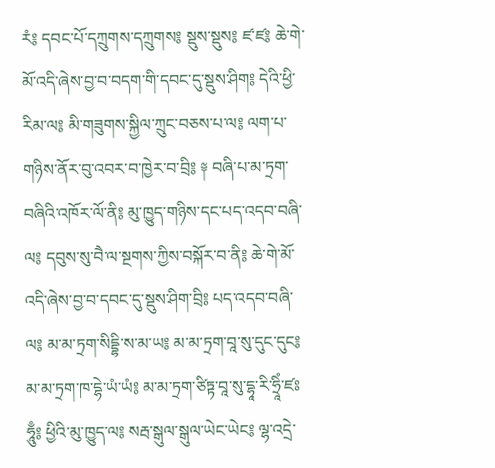རཾ༔ དབང་པོ་དཀྲུགས་དཀྲུགས༔ སྡུས་སྡུས༔ ཛ་ཛ༔ ཆེ་གེ་མོ་འདི་ཞེས་བྱ་བ་བདག་གི་དབང་དུ་སྡུས་ཤིག༔ དེའི་ཕྱི་རིམ་ལ༔ མི་གཟུགས་སྐྱིལ་ཀྲུང་བཅས་པ་ལ༔ ལག་པ་གཉིས་ནོར་བུ་འབར་བ་ཁྱེར་བ་བྲི༔ ༈ བཞི་པ་མ་ཏྲག་བཞིའི་འཁོར་ལོ་ནི༔ མུ་ཁྱུད་གཉིས་དང་པད་འདབ་བཞི་ལ༔ དབུས་སུ་བཻ་ལ་སྔགས་ཀྱིས་བསྐོར་བ་ནི༔ ཆེ་གེ་མོ་འདི་ཞེས་བྱ་བ་དབང་དུ་སྡུས་ཤིག་བྲི༔ པད་འདབ་བཞི་ལ༔ མ་མ་ཏྲག་སིདྡྷི་ས་མ་ཡ༔ མ་མ་ཏྲག་བཱ་སུ་དུང་དུང༔ མ་མ་ཏྲག་ཁ་དྷེ་ཡཾ་ཡཾ༔ མ་མ་ཏྲག་ཙིཏྟ་བཱ་སུ་དྷཱ་རི་ཧྲཱིཾ་ཛཿཧཱུྃ༔ ཕྱིའི་མུ་ཁྱུད་ལ༔ སརྦ་སྒུལ་སྒུལ་ཡེང་ཡེང༔ ལྷ་འདྲེ་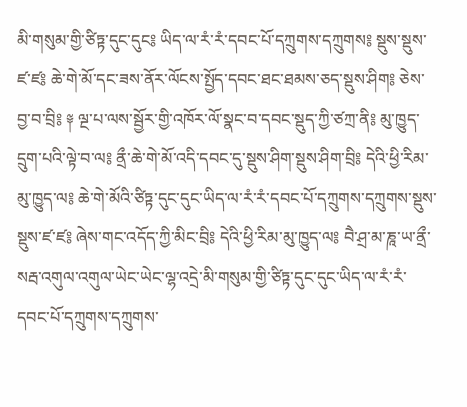མི་གསུམ་གྱི་ཙིཏྟ་དུང་དུང༔ ཡིད་ལ་རཾ་རཾ་དབང་པོ་དཀྲུགས་དཀྲུགས༔ སྡུས་སྡུས་ཛ་ཛ༔ ཆེ་གེ་མོ་དང་ཟས་ནོར་ལོངས་སྤྱོད་དབང་ཐང་ཐམས་ཅད་སྡུས་ཤིག༔ ཅེས་བྱ་བ་བྲི༔ ༈ ལྔ་པ་ལས་སྦྱོར་གྱི་འཁོར་ལོ་སྣང་བ་དབང་སྡུད་ཀྱི་ཙཀྲ་ནི༔ མུ་ཁྱུད་དྲུག་པའི་ལྟེ་བ་ལ༔ ནྲྀ་ཆེ་གེ་མོ་འདི་དབང་དུ་སྡུས་ཤིག་སྡུས་ཤིག་བྲི༔ དེའི་ཕྱི་རིམ་མུ་ཁྱུད་ལ༔ ཆེ་གེ་མོའི་ཙིཏྟ་དུང་དུང་ཡིད་ལ་རཾ་རཾ་དབང་པོ་དཀྲུགས་དཀྲུགས་སྡུས་སྡུས་ཛ་ཛ༔ ཞེས་གང་འདོད་ཀྱི་མིང་བྲི༔ དེའི་ཕྱི་རིམ་མུ་ཁྱུད་ལ༔ བཻ་ཤྲ་མ་ཎཱ་ཡ་ནྲྀ་སརྦ་འགུལ་འགུལ་ཡེང་ཡེང་ལྷ་འདྲེ་མི་གསུམ་གྱི་ཙིཏྟ་དུང་དུང་ཡིད་ལ་རཾ་རཾ་དབང་པོ་དཀྲུགས་དཀྲུགས་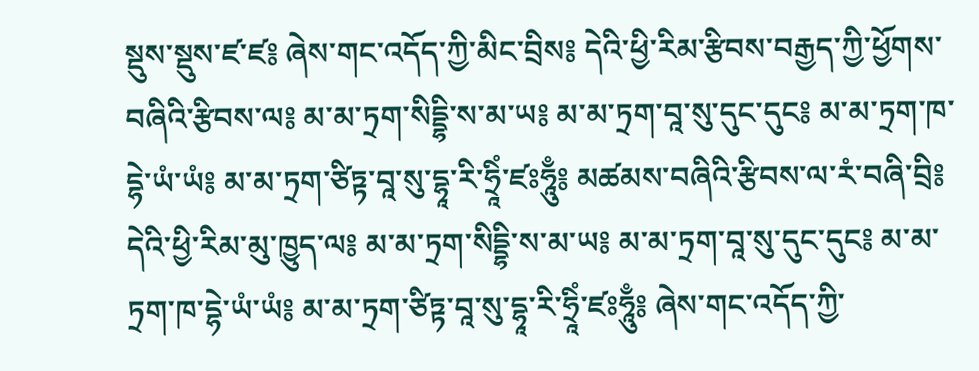སྡུས་སྡུས་ཛ་ཛ༔ ཞེས་གང་འདོད་ཀྱི་མིང་བྲིས༔ དེའི་ཕྱི་རིམ་རྩིབས་བརྒྱད་ཀྱི་ཕྱོགས་བཞིའི་རྩིབས་ལ༔ མ་མ་ཏྲག་སིདྡྷི་ས་མ་ཡ༔ མ་མ་ཏྲག་བཱ་སུ་དུང་དུང༔ མ་མ་ཏྲག་ཁ་དྷེ་ཡཾ་ཡཾ༔ མ་མ་ཏྲག་ཙིཏྟ་བཱ་སུ་དྷཱ་རི་ཧྲཱིཾ་ཛཿཧཱུྃ༔ མཚམས་བཞིའི་རྩིབས་ལ་རཾ་བཞི་བྲི༔ དེའི་ཕྱི་རིམ་མུ་ཁྱུད་ལ༔ མ་མ་ཏྲག་སིདྡྷི་ས་མ་ཡ༔ མ་མ་ཏྲག་བཱ་སུ་དུང་དུང༔ མ་མ་ཏྲག་ཁ་དྷེ་ཡཾ་ཡཾ༔ མ་མ་ཏྲག་ཙིཏྟ་བཱ་སུ་དྷཱ་རི་ཧྲཱིཾ་ཛཿཧཱུྃ༔ ཞེས་གང་འདོད་ཀྱི་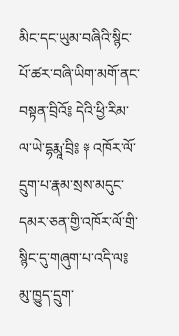མིང་དང་ཡུམ་བཞིའི་སྙིང་པོ་ཚར་བཞི་ཡིག་མགོ་ནང་བསྟན་བྲིའོ༔ དེའི་ཕྱི་རིམ་ལ་ཡེ་དྷརྨཱ་བྲི༔ ༈ འཁོར་ལོ་དྲུག་པ་རྣམ་སྲས་མདུང་དམར་ཅན་གྱི་འཁོར་ལོ་གྲི་སྙིང་དུ་གཞུག་པ་འདི་ལ༔ མུ་ཁྱུད་དྲུག་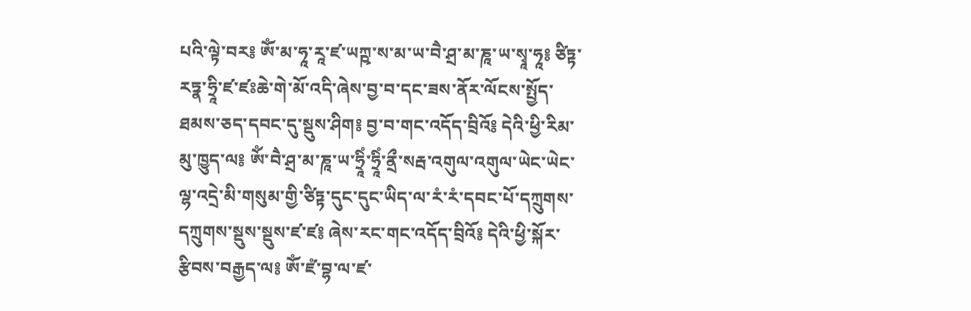པའི་ལྟེ་བར༔ ཨོཾ་མ་ཧཱ་རཱ་ཛ་ཡཀྵ་ས་མ་ཡ་བཻ་ཤྲ་མ་ཎཱ་ཡ་སྭཱ་ཧཱ༔ ཙིཏྟ་རཏྣ་ཧྲཱི་ཛ་ཛཿཆེ་གེ་མོ་འདི་ཞེས་བྱ་བ་དང་ཟས་ནོར་ལོངས་སྤྱོད་ཐམས་ཅད་དབང་དུ་སྡུས་ཤིག༔ བྱ་བ་གང་འདོད་བྲིའོ༔ དེའི་ཕྱི་རིམ་མུ་ཁྱུད་ལ༔ ཨོཾ་བཻ་ཤྲ་མ་ཎཱ་ཡ་ཧྲཱིཾ་ཧྲཱིཾ་ནྲྀ་སརྦ་འགུལ་འགུལ་ཡེང་ཡེང་ལྷ་འདྲེ་མི་གསུམ་གྱི་ཙིཏྟ་དུང་དུང་ཡིད་ལ་རཾ་རཾ་དབང་པོ་དཀྲུགས་དཀྲུགས་སྡུས་སྡུས་ཛ་ཛ༔ ཞེས་རང་གང་འདོད་བྲིའོ༔ དེའི་ཕྱི་སྐོར་རྩིབས་བརྒྱད་ལ༔ ཨོཾ་ཛཾ་བྷ་ལ་ཛ་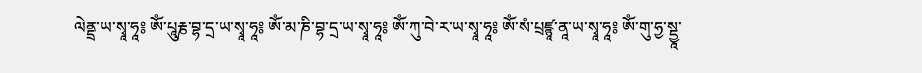ལེནྡྲ་ཡ་སྭཱ་ཧཱ༔ ཨོཾ་པཱུརྞ་བྷ་དྲ་ཡ་སྭཱ་ཧཱ༔ ཨོཾ་མ་ཎི་བྷ་དྲ་ཡ་སྭཱ་ཧཱ༔ ཨོཾ་ཀུ་བེ་ར་ཡ་སྭཱ་ཧཱ༔ ཨོཾ་སཾ་པྲཛྙཱ་ནཱ་ཡ་སྭཱ་ཧཱ༔ ཨོཾ་གུ་ཧྱ་སྡྱཱ་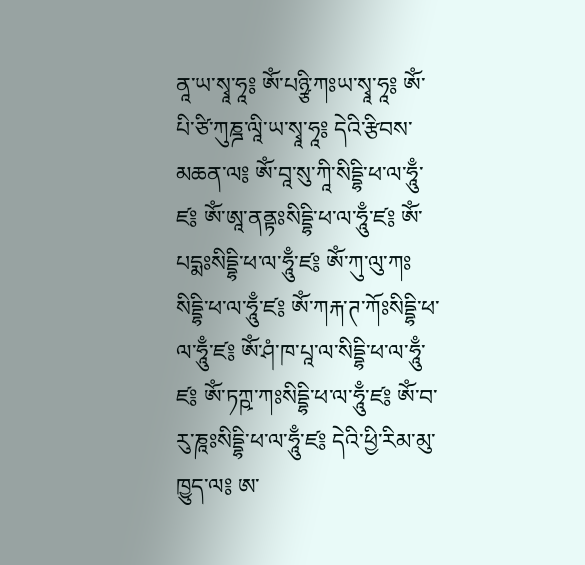ནཱ་ཡ་སྭཱ་ཧཱ༔ ཨོཾ་པཉྩི་ཀཿཡ་སྭཱ་ཧཱ༔ ཨོཾ་པི་ཙི་ཀུཎྜ་ལཱི་ཡ་སྭཱ་ཧཱ༔ དེའི་རྩིབས་མཆན་ལ༔ ཨོཾ་བཱ་སུ་ཀཱི་སིདྡྷི་ཕ་ལ་ཧཱུྃ་ཛ༔ ཨོཾ་ཨཱ་ནནྟཿསིདྡྷི་ཕ་ལ་ཧཱུྃ་ཛ༔ ཨོཾ་པདྨཿསིདྡྷི་ཕ་ལ་ཧཱུྃ་ཛ༔ ཨོཾ་ཀུ་ལུ་ཀཿསིདྡྷི་ཕ་ལ་ཧཱུྃ་ཛ༔ ཨོཾ་ཀརྐ་ཊ་ཀོཿསིདྡྷི་ཕ་ལ་ཧཱུྃ་ཛ༔ ཨོཾ་ཤཾ་ཁ་པཱ་ལ་སིདྡྷི་ཕ་ལ་ཧཱུྃ་ཛ༔ ཨོཾ་ཏཀྵ་ཀཿསིདྡྷི་ཕ་ལ་ཧཱུྃ་ཛ༔ ཨོཾ་བ་རུ་ཎཱཿསིདྡྷི་ཕ་ལ་ཧཱུྃ་ཛ༔ དེའི་ཕྱི་རིམ་མུ་ཁྱུད་ལ༔ ཨ་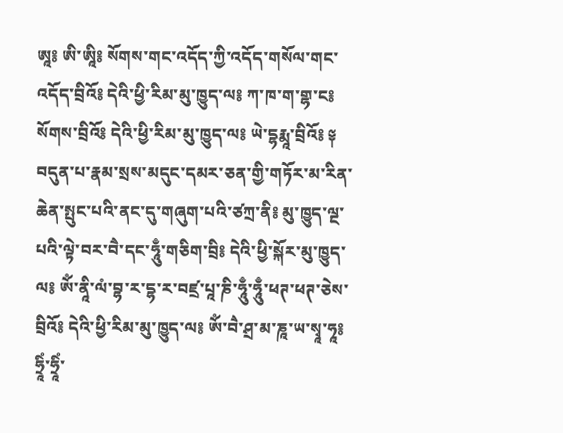ཨཱ༔ ཨི་ཨཱི༔ སོགས་གང་འདོད་ཀྱི་འདོད་གསོལ་གང་འདོད་བྲིའོ༔ དེའི་ཕྱི་རིམ་མུ་ཁྱུད་ལ༔ ཀ་ཁ་ག་གྷ་ང༔ སོགས་བྲིའོ༔ དེའི་ཕྱི་རིམ་མུ་ཁྱུད་ལ༔ ཡེ་དྷརྨཱ་བྲིའོ༔ ༈ བདུན་པ་རྣམ་སྲས་མདུང་དམར་ཅན་གྱི་གཏོར་མ་རིན་ཆེན་སྤུང་པའི་ནང་དུ་གཞུག་པའི་ཙཀྲ་ནི༔ མུ་ཁྱུད་ལྔ་པའི་ལྟེ་བར་བཻ་དང་ཧཱུྃ་གཅིག་བྲི༔ དེའི་ཕྱི་སྐོར་མུ་ཁྱུད་ལ༔ ཨོཾ་ནཱི་ལཾ་བྷ་ར་དྷ་ར་བཛྲ་པཱ་ཎི་ཧཱུྃ་ཧཱུྃ་ཕཊ་ཕཊ་ཅེས་བྲིའོ༔ དེའི་ཕྱི་རིམ་མུ་ཁྱུད་ལ༔ ཨོཾ་བཻ་ཤྲ་མ་ཎཱ་ཡ་སྭཱ་ཧཱ༔ ཧྲཱིཾ་ཧྲཱིཾ་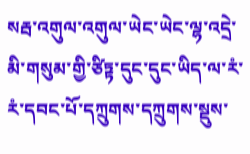སརྦ་འགུལ་འགུལ་ཡེང་ཡེང་ལྷ་འདྲེ་མི་གསུམ་གྱི་ཙིཏྟ་དུང་དུང་ཡིད་ལ་རཾ་རཾ་དབང་པོ་དཀྲུགས་དཀྲུགས་སྡུས་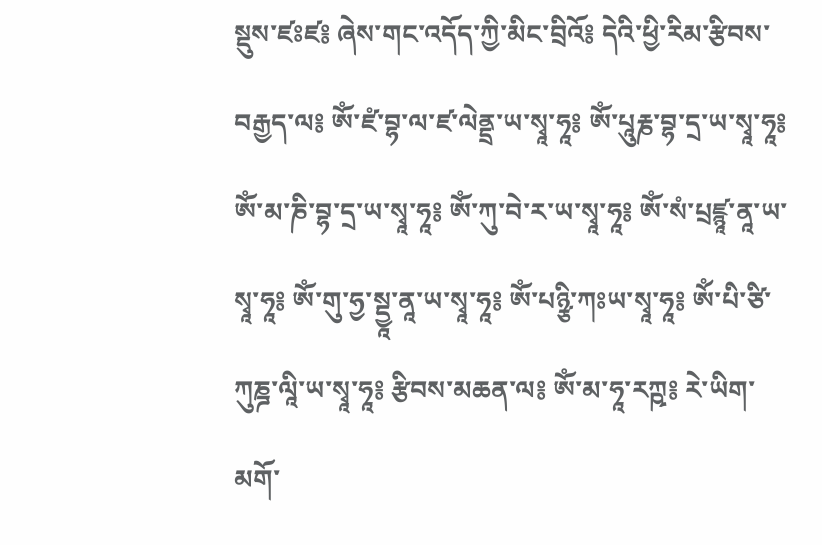སྡུས་ཛཿཛ༔ ཞེས་གང་འདོད་ཀྱི་མིང་བྲིའོ༔ དེའི་ཕྱི་རིམ་རྩིབས་བརྒྱད་ལ༔ ཨོཾ་ཛཾ་བྷ་ལ་ཛ་ལེནྡྲ་ཡ་སྭཱ་ཧཱ༔ ཨོཾ་པཱུརྞ་བྷ་དྲ་ཡ་སྭཱ་ཧཱ༔ ཨོཾ་མ་ཎི་བྷ་དྲ་ཡ་སྭཱ་ཧཱ༔ ཨོཾ་ཀུ་བེ་ར་ཡ་སྭཱ་ཧཱ༔ ཨོཾ་སཾ་པྲཛྙཱ་ནཱ་ཡ་སྭཱ་ཧཱ༔ ཨོཾ་གུ་ཧྱ་སྡྱཱ་ནཱ་ཡ་སྭཱ་ཧཱ༔ ཨོཾ་པཉྩི་ཀཿཡ་སྭཱ་ཧཱ༔ ཨོཾ་པི་ཙི་ཀུཎྜ་ལཱི་ཡ་སྭཱ་ཧཱ༔ རྩིབས་མཆན་ལ༔ ཨོཾ་མ་ཧཱ་རཀྵ༔ རེ་ཡིག་མགོ་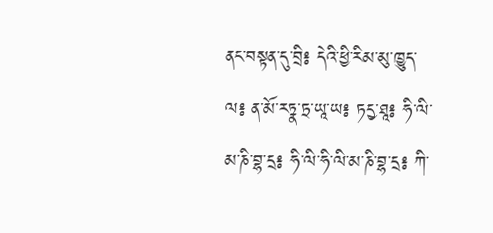ནང་བསྟན་དུ་བྲི༔ དེའི་ཕྱི་རིམ་མུ་ཁྱུད་ལ༔ ན་མོ་རཏྣ་ཏྲ་ཡཱ་ཡ༔ ཏདྱ་ཐཱ༔ ཧི་ལི་མ་ཎི་བྷ་དྲ༔ ཧི་ལི་ཧི་ལི་མ་ཎི་བྷ་དྲ༔ ཀི་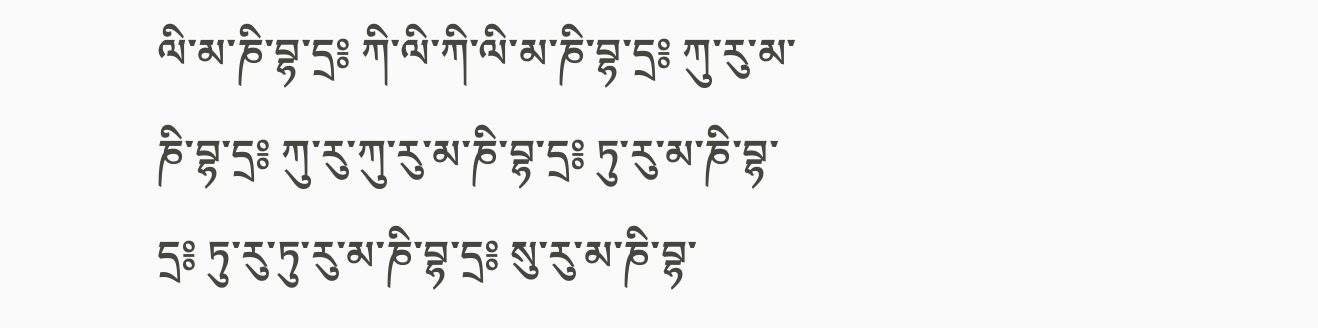ལི་མ་ཎི་བྷ་དྲ༔ ཀི་ལི་ཀི་ལི་མ་ཎི་བྷ་དྲ༔ ཀུ་རུ་མ་ཎི་བྷ་དྲ༔ ཀུ་རུ་ཀུ་རུ་མ་ཎི་བྷ་དྲ༔ ཏུ་རུ་མ་ཎི་བྷ་དྲ༔ ཏུ་རུ་ཏུ་རུ་མ་ཎི་བྷ་དྲ༔ སུ་རུ་མ་ཎི་བྷ་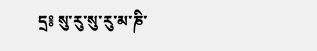དྲ༔ སུ་རུ་སུ་རུ་མ་ཎི་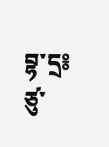བྷ་དྲ༔ ཙུ་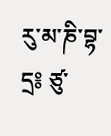རུ་མ་ཎི་བྷ་དྲ༔ ཙུ་